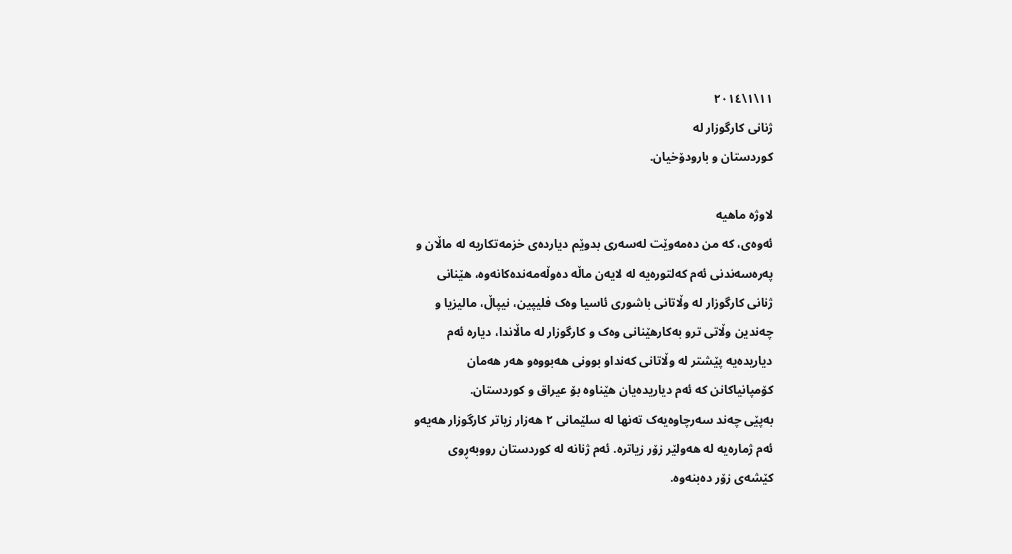١١\١\٢٠١٤
ژنانی کارگوزار لە
کوردستان و بارودۆخیان.

لاوژە ماهیە
ئەوەی، کە من دەمەوێت لەسەری بدوێم دیاردەی خزمەتکاریە لە ماڵان و
پەرەسەندنی ئەم کەلتورەیە لە لایەن ماڵە دەوڵەمەندەکانەوە، ھێنانی
ژنانی کارگوزار لە وڵاتانی باشوری ئاسیا وەک فلیپین، نیپاڵ، مالیزیا و
چەندین وڵاتی ترو بەکارھێنانی وەک و کارگوزار لە ماڵاندا، دیارە ئەم
دیاریدەیە پێشتر لە وڵاتانی کەنداو بوونی ھەبووەو ھەر ھەمان
کۆمپانیاکانن کە ئەم دیاریدەیان ھێناوە بۆ عیراق و کوردستان.
بەپێی چەند سەرچاوەیەک تەنھا لە سلێمانی ٢ ھەزار زیاتر کارگوزار ھەیەو
ئەم ژمارەیە لە ھەولێر زۆر زیاترە. ئەم ژنانە لە کوردستان رووبەڕوی
کێشەی زۆر دەبنەوە.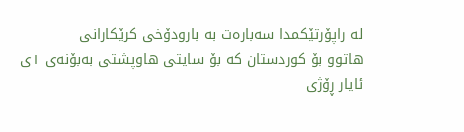لە راپۆرتێکمدا سەبارەت بە بارودۆخی کرێکارانی
ھاتوو بۆ کوردستان کە بۆ سایتی ھاوپشتی بەبۆنەی ١ی ئایار ڕۆژی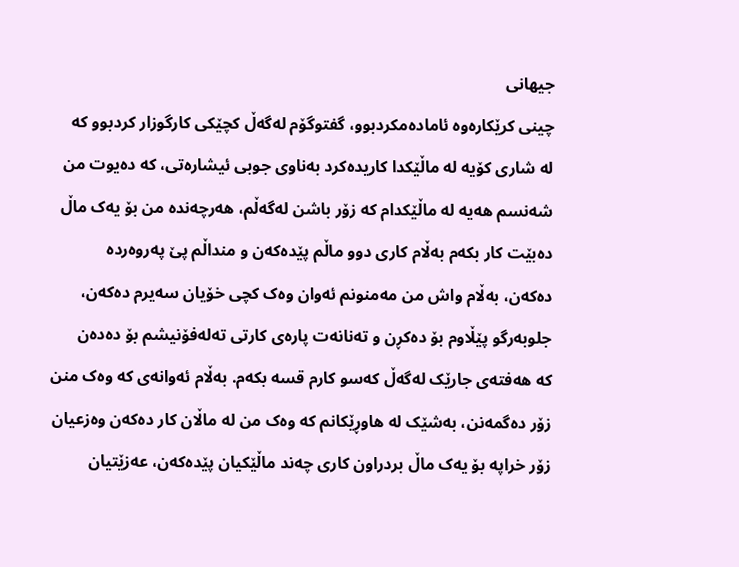جیھانی
چینی کرێکارەوە ئامادەمکردبوو، گفتوگۆم لەگەڵ کچێکی کارگوزار کردبوو کە
لە شاری کۆیە لە ماڵێکدا کاریدەکرد بەناوی جوبی ئیشارەتی، کە دەیوت من
شەنسم ھەیە لە ماڵێکدام کە زۆر باشن لەگەڵم، ھەرچەندە من بۆ یەک ماڵ
دەبێت کار بکەم بەڵام کاری دوو ماڵم پێدەکەن و منداڵم پێ پەروەردە
دەکەن، بەڵام واش من مەمنونم ئەوان وەک کچی خۆیان سەیرم دەکەن،
جلوبەرگو پێڵاوم بۆ دەکڕن و تەنانەت پارەی کارتی تەلەفۆنیشم بۆ دەدەن
کە ھەفتەی جارێک لەگەڵ کەسو کارم قسە بکەم. بەڵام ئەوانەی کە وەک منن
زۆر دەگمەنن، بەشێک لە ھاوڕێکانم کە وەک من لە ماڵان کار دەکەن وەزعیان
زۆر خراپە بۆ یەک ماڵ بردراون کاری چەند ماڵێکیان پێدەکەن، عەزێتیان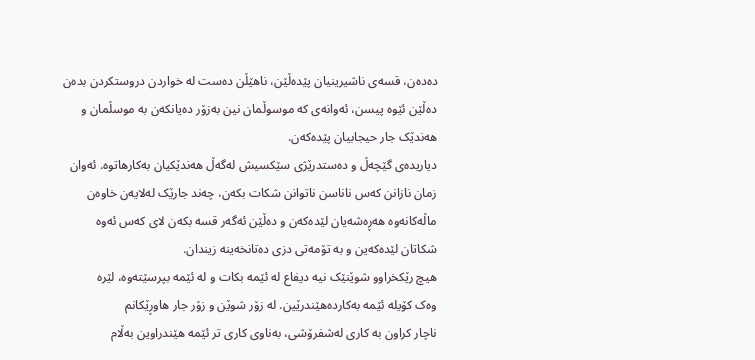دەدەن، قسەی ناشیرینیان پێدەڵێن، ناھێڵن دەست لە خواردن دروستکردن بدەن
دەڵێن ئێوە پیسن، ئەوانەی کە موسوڵمان نین بەزۆر دەیانکەن بە موسڵمان و
ھەندێک جار حیجابیان پێدەکەن.
دیاریدەی گێچەڵ و دەستدرێژی سێکسیش لەگەڵ ھەندێکیان بەکارھاتوە. ئەوان
زمان نازانن کەس ناناسن ناتوانن شکات بکەن، چەند جارێک لەلایەن خاوەن
ماڵەکانەوە ھەڕەشەیان لێدەکەن و دەڵێن ئەگەر قسە بکەن لای کەس ئەوە
شکاتان لێدەکەین و بە تۆمەتی دزی دەتانخەینە زیندان.
ھیچ رێکخراوو شوێنێک نیە دیفاع لە ئێمە بکات و لە ئێمە بپرسێتەوە، لێرە
وەک کۆیلە ئێمە بەکاردەھێندرێین. لە زۆر شوێن و زۆر جار ھاوڕێکانم
ناچار کراون بە کاری لەشفرۆشی، بەناوی کاری تر ئێمە ھێندراوین بەڵام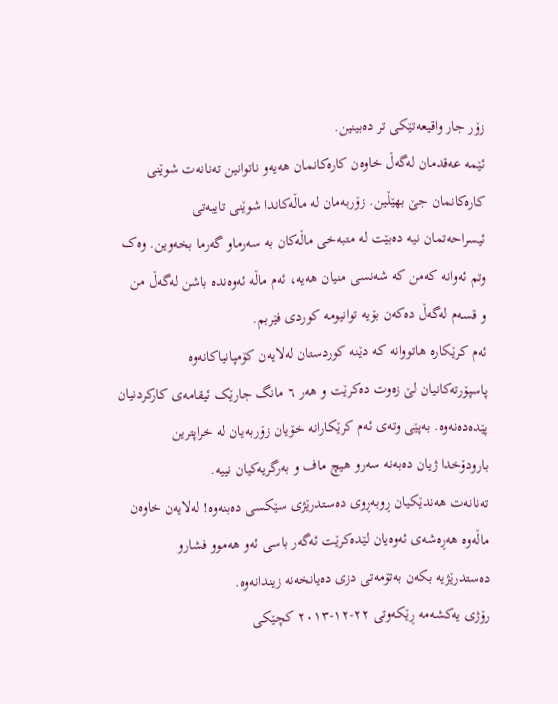زۆر جار واقیعەتێکی تر دەبینین.
ئێمە عەقدمان لەگەڵ خاوەن کارەکانمان ھەیەو ناتوانین تەنانەت شوێنی
کارەکانمان جێ بھێڵین. زۆربەمان لە ماڵەکاندا شوێنی تایبەتی
ئیسراحەتمان نیە دەبێت لە متبەخی ماڵەکان بە سەرماو گەرما بخەوین. وەک
وتم ئەوانە کەمن کە شەنسی منیان ھەیە، ئەم ماڵە ئەوەندە باشن لەگەڵ من
و قسەم لەگەڵ دەکەن بۆیە توانیومە کوردی فێربم.
ئەم کرێکارە ھاتووانە کە دێنە کوردستان لەلایەن کۆمپانیاکانەوە
پاسپۆرتەکانیان لێ زەوت دەکرێت و ھەر ٦ مانگ جارێک ئیقامەی کارکردنیان
پێدەدەنەوە. بەپێی وتەی ئەم کرێکارانە خۆیان زۆربەیان لە خراپترین
بارودۆخدا ژیان دەبەنە سەرو ھیچ ماف و بەرگریەکیان نییە.
تەنانەت ھەندێکیان ڕوبەڕوی دەستدرێژی سێکسی دەبنەوە! لەلایەن خاوەن
ماڵەوە ھەڕەشەی ئەوەیان لێدەکرێت ئەگەر باسی ئەو ھەموو فشارو
دەستدرێژیە بکەن بەتۆمەتی دزی دەیانخەنە زیندانەوە.
رۆژی یەکشەمە ڕێکەوتی ٢٢-١٢-٢٠١٣ کچێکی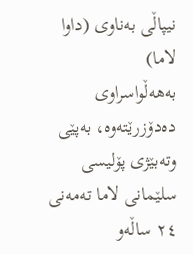نیپاڵی بەناوی (داوا لاما)
بەھەڵواسراوی دەدۆزرێتەوە، بەپێی وتەبێژی پۆلیسی سلێمانی لاما تەمەنی
٢٤ ساڵەو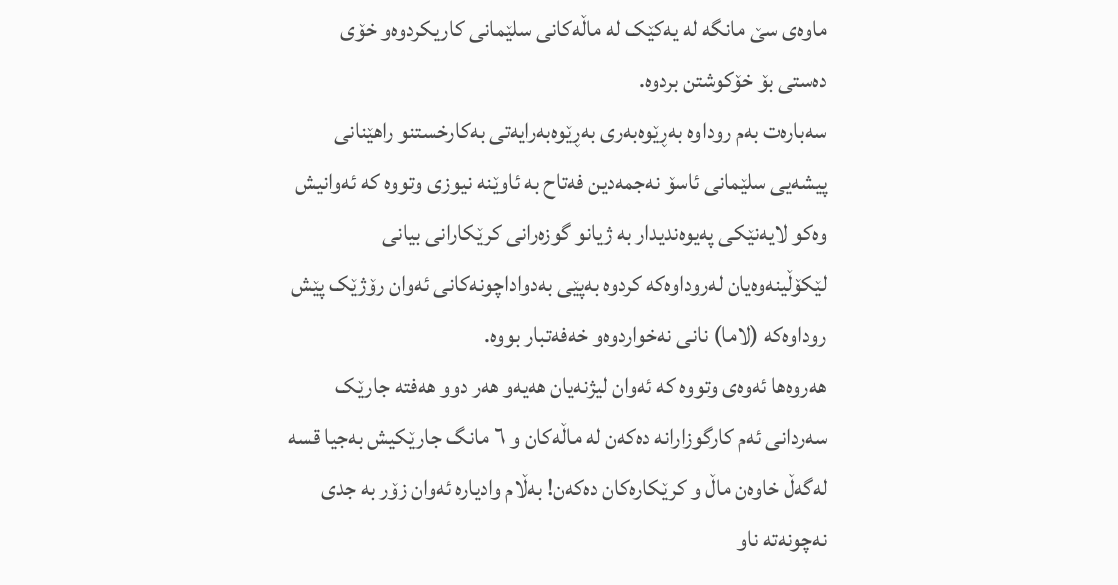ماوەی سێ مانگە لە یەکێک لە ماڵەکانی سلێمانی کاریکردوەو خۆی
دەستی بۆ خۆکوشتن بردوە.
سەبارەت بەم روداوە بەڕێوەبەری بەڕێوەبەرایەتی بەکارخستنو راھێنانی
پیشەیی سلێمانی ئاسۆ نەجمەدین فەتاح بە ئاوێنە نیوزی وتووە کە ئەوانیش
وەکو لایەنێکی پەیوەندیدار بە ژیانو گوزەرانی کرێکارانی بیانی
لێکۆڵینەوەیان لەروداوەکە کردوە بەپێی بەدواداچونەکانی ئەوان رۆژێک پێش
روداوەکە (لاما) نانی نەخواردوەو خەفەتبار بووە.
ھەروەھا ئەوەی وتووە کە ئەوان لیژنەیان ھەیەو ھەر دوو ھەفتە جارێک
سەردانی ئەم کارگوزارانە دەکەن لە ماڵەکان و ٦ مانگ جارێکیش بەجیا قسە
لەگەڵ خاوەن ماڵ و کرێکارەکان دەکەن! بەڵام وادیارە ئەوان زۆر بە جدی
نەچونەتە ناو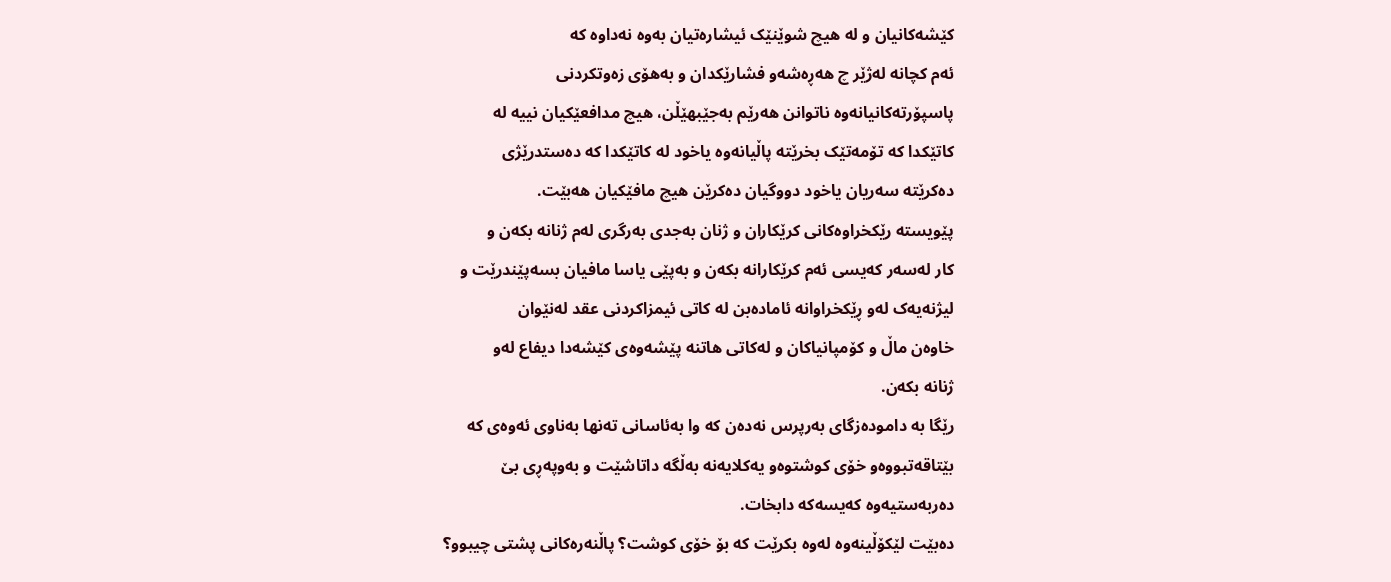کێشەکانیان و لە ھیچ شوێنێک ئیشارەتیان بەوە نەداوە کە
ئەم کچانە لەژێر چ ھەڕەشەو فشارێکدان و بەھۆی زەوتکردنی
پاسپۆرتەکانیانەوە ناتوانن ھەرێم بەجێبھێڵن، ھیچ مدافعێکیان نییە لە
کاتێکدا کە تۆمەتێک بخرێتە پاڵیانەوە یاخود لە کاتێکدا کە دەستدرێژی
دەکرێتە سەریان یاخود دووگیان دەکرێن ھیچ مافێکیان ھەبێت.
پێویستە رێکخراوەکانی کرێکاران و ژنان بەجدی بەرگری لەم ژنانە بکەن و
کار لەسەر کەیسی ئەم کرێکارانە بکەن و بەپێی یاسا مافیان بسەپێندرێت و
لیژنەیەک لەو ڕێکخراوانە ئامادەبن لە کاتی ئیمزاکردنی عقد لەنێوان
خاوەن ماڵ و کۆمپانیاکان و لەکاتی ھاتنە پێشەوەی کێشەدا دیفاع لەو
ژنانە بکەن.
رێگا بە دامودەزگای بەرپرس نەدەن کە وا بەئاسانی تەنھا بەناوی ئەوەی کە
بێتاقەتبووەو خۆی کوشتوەو یەکلایەنە بەڵگە داتاشێت و بەوپەڕی بێ
دەربەستیەوە کەیسەکە دابخات.
دەبێت لێکۆڵینەوە لەوە بکرێت کە بۆ خۆی کوشت؟ پاڵنەرەکانی پشتی چیبوو؟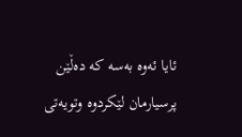ئایا ئەوە بەسە کە دەڵێن پرسیارمان لێکردوە وتویەتی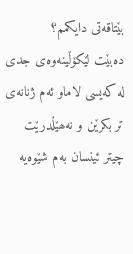بێتاقەتی دایکمم؟
دەبێت لێکۆڵینەوەی جدی لە کەیسی لاماو ئەم ژنانەی تر بکرێن و نەھێڵدرێت
چیتر ئینسان بەم شێوەیە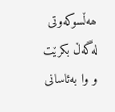ھەڵسوکەوتی لەگەڵ بکرێت و وا بەئاسانی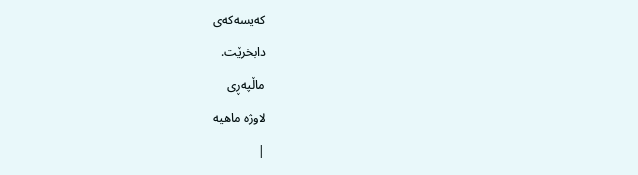کەیسەکەی
دابخرێت.
ماڵپەڕی
لاوژە ماهیە
|